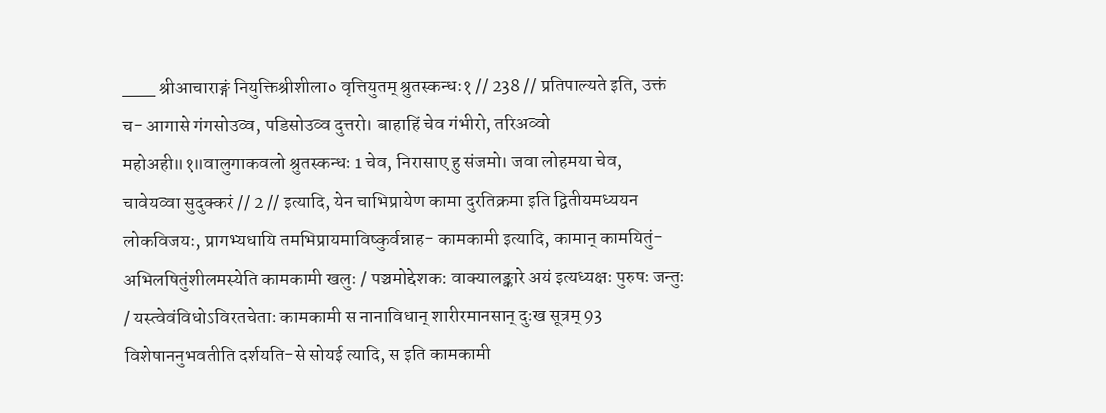___ श्रीआचाराङ्गं नियुक्तिश्रीशीला० वृत्तियुतम् श्रुतस्कन्धः१ // 238 // प्रतिपाल्यते इति, उक्तं च- आगासे गंगसोउव्व, पडिसोउव्व दुत्तरो। बाहाहिं चेव गंभीरो, तरिअव्वो महोअही॥१॥वालुगाकवलो श्रुतस्कन्धः 1 चेव, निरासाए हु संजमो। जवा लोहमया चेव, चावेयव्वा सुदुक्करं // 2 // इत्यादि, येन चाभिप्रायेण कामा दुरतिक्रमा इति द्वितीयमध्ययन लोकविजयः, प्रागभ्यधायि तमभिप्रायमाविष्कुर्वन्नाह- कामकामी इत्यादि, कामान् कामयितुं-अभिलषितुंशीलमस्येति कामकामी खलुः / पञ्चमोद्देशक: वाक्यालङ्कारे अयं इत्यध्यक्षः पुरुषः जन्तुः / यस्त्वेवंविधोऽविरतचेताः कामकामी स नानाविधान् शारीरमानसान् दुःख सूत्रम् 93 विशेषाननुभवतीति दर्शयति-से सोयई त्यादि, स इति कामकामी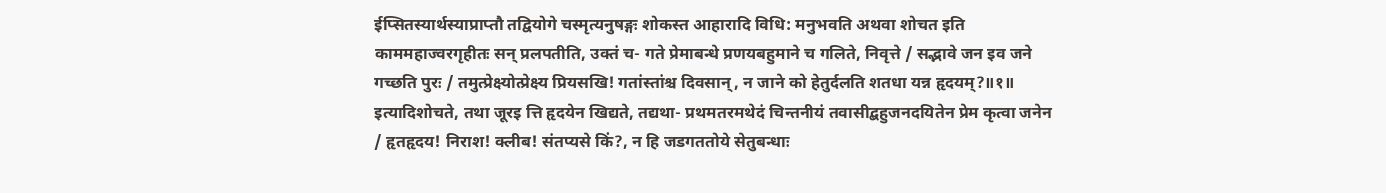ईप्सितस्यार्थस्याप्राप्तौ तद्वियोगे चस्मृत्यनुषङ्गः शोकस्त आहारादि विधि: मनुभवति अथवा शोचत इति काममहाज्वरगृहीतः सन् प्रलपतीति, उक्तं च- गते प्रेमाबन्धे प्रणयबहुमाने च गलिते, निवृत्ते / सद्भावे जन इव जने गच्छति पुरः / तमुत्प्रेक्ष्योत्प्रेक्ष्य प्रियसखि! गतांस्तांश्च दिवसान्, न जाने को हेतुर्दलति शतधा यन्न हृदयम्?॥१॥ इत्यादिशोचते, तथा जूरइ त्ति हृदयेन खिद्यते, तद्यथा- प्रथमतरमथेदं चिन्तनीयं तवासीद्बहुजनदयितेन प्रेम कृत्वा जनेन / हृतहृदय! निराश! क्लीब! संतप्यसे किं?, न हि जडगततोये सेतुबन्धाः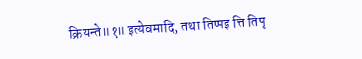क्रियन्ते॥१॥ इत्येवमादि, तथा तिप्पइ त्ति तिपृ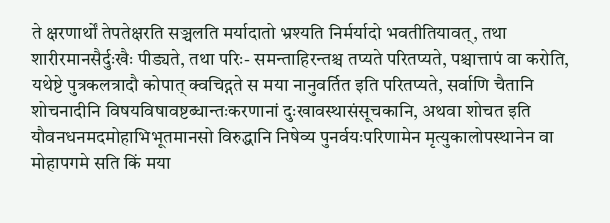ते क्षरणार्थों तेपतेक्षरति सञ्चलति मर्यादातो भ्रश्यति निर्मर्यादो भवतीतियावत्, तथा शारीरमानसैर्दुःखैः पीड्यते, तथा परिः- समन्ताहिरन्तश्च तप्यते परितप्यते, पश्चात्तापं वा करोति, यथेष्टे पुत्रकलत्रादौ कोपात् क्वचिद्गते स मया नानुवर्तित इति परितप्यते, सर्वाणि चैतानि शोचनादीनि विषयविषावष्टब्धान्तःकरणानां दुःखावस्थासंसूचकानि, अथवा शोचत इति यौवनधनमदमोहाभिभूतमानसो विरुद्धानि निषेव्य पुनर्वयःपरिणामेन मृत्युकालोपस्थानेन वा मोहापगमे सति किं मया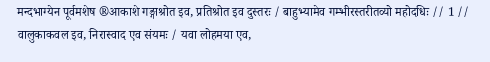मन्दभाग्येन पूर्वमशेष ®आकाशे गङ्गाश्रोत इव, प्रतिश्रोत इव दुस्तरः / बाहुभ्यामेव गम्भीरस्तरीतव्यो महोदधिः // 1 // वालुकाकवल इव, निरास्वाद एव संयमः / यवा लोहमया एव,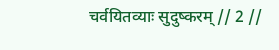चर्वयितव्याः सुदुष्करम् // 2 //